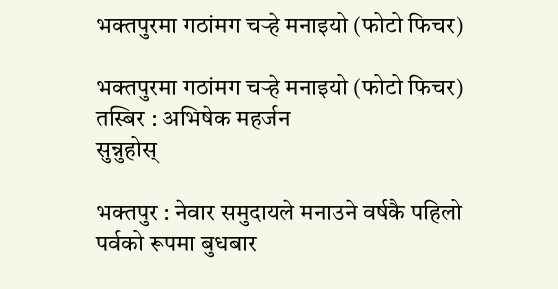भक्तपुरमा गठांमग चर्‍हे मनाइयो (फोटो फिचर)

भक्तपुरमा गठांमग चर्‍हे मनाइयो (फोटो फिचर)
तस्बिर : अभिषेक महर्जन
सुन्नुहोस्

भक्तपुर : नेवार समुदायले मनाउने वर्षकै पहिलो पर्वको रूपमा बुधबार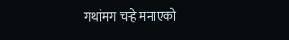गथांमग चर्‍हे मनाएको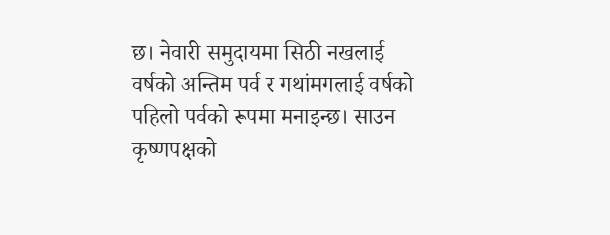छ। नेवारी समुदायमा सिठी नखलाई वर्षको अन्तिम पर्व र गथांमगलाई वर्षको पहिलो पर्वको रूपमा मनाइन्छ। साउन कृष्णपक्षको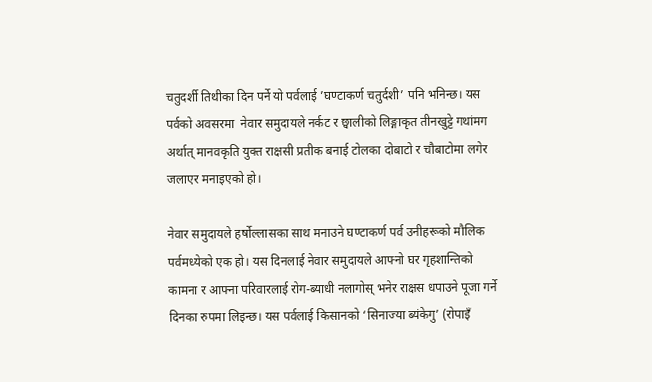चतुदर्शी तिथीका दिन पर्ने यो पर्वलाई ’घण्टाकर्ण चतुर्दशी’ पनि भनिन्छ। यस पर्वको अवसरमा  नेवार समुदायले नर्कट र छ्वालीको लिङ्गाकृत तीनखुट्टे गथांमग अर्थात् मानवकृति युक्त राक्षसी प्रतीक बनाई टोलका दोबाटो र चौबाटोमा लगेर जलाएर मनाइएको हो।

नेवार समुदायले हर्षोल्लासका साथ मनाउने घण्टाकर्ण पर्व उनीहरूको मौलिक पर्वमध्येको एक हो। यस दिनलाई नेवार समुदायले आफ्नो घर गृहशान्तिको कामना र आफ्ना परिवारलाई रोग-ब्याधी नलागोस् भनेर राक्षस धपाउने पूजा गर्ने दिनका रुपमा लिइन्छ। यस पर्वलाई किसानको ‘सिनाज्या ब्यंकेगु’ (रोपाइँ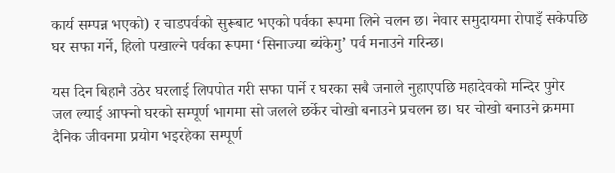कार्य सम्पन्न भएको) र चाडपर्वको सुरूबाट भएको पर्वका रूपमा लिने चलन छ। नेवार समुदायमा रोपाइँ सकेपछि घर सफा गर्ने, हिलो पखाल्ने पर्वका रूपमा ‘सिनाज्या ब्यंकेगु’ पर्व मनाउने गरिन्छ।

यस दिन बिहानै उठेर घरलाई लिपपोत गरी सफा पार्ने र घरका सबै जनाले नुहाएपछि महादेवको मन्दिर पुगेर जल ल्याई आफ्नो घरको सम्पूर्ण भागमा सो जलले छर्केर चोखो बनाउने प्रचलन छ। घर चोखो बनाउने क्रममा दैनिक जीवनमा प्रयोग भइरहेका सम्पूर्ण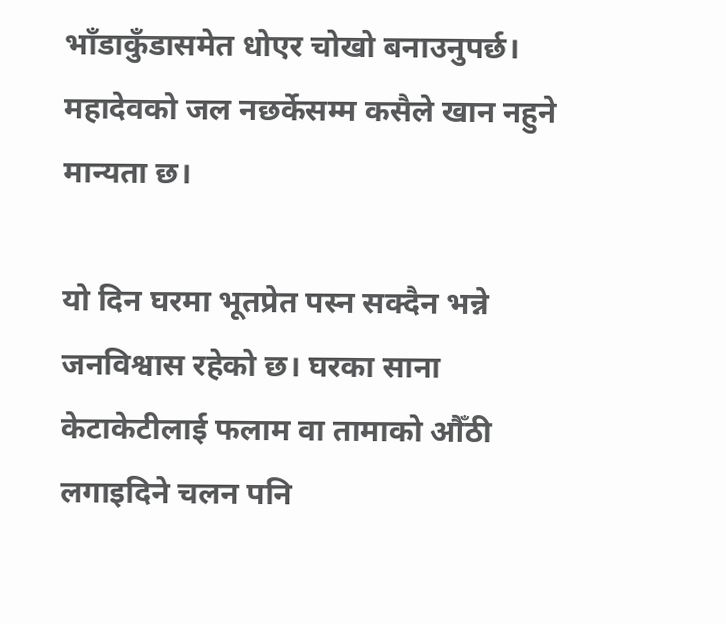भाँडाकुँडासमेत धोएर चोखो बनाउनुपर्छ। महादेवको जल नछर्केसम्म कसैले खान नहुने मान्यता छ।

यो दिन घरमा भूतप्रेत पस्न सक्दैन भन्ने जनविश्वास रहेको छ। घरका साना केटाकेटीलाई फलाम वा तामाको औँठी लगाइदिने चलन पनि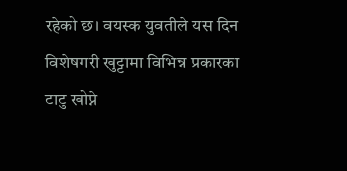रहेको छ। वयस्क युवतीले यस दिन विशेषगरी खुट्टामा विभिन्न प्रकारका टाटु खोप्ने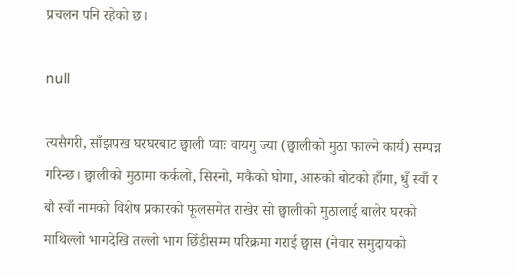प्रचलन पनि रहेको छ।

null

त्यसैगरी, साँझपख घरघरबाट छ्वाली प्वाः वायगु ज्या (छ्वालीको मुठा फाल्ने कार्य) सम्पन्न गरिन्छ। छ्वालीको मुठामा कर्कलो, सिस्नो, मकैको घोगा, आरुको बोटको हाँगा, धुँ स्वाँ र बौ स्वाँ नामको विशेष प्रकारको फूलसमेत राखेर सो छ्वालीको मुठालाई बालेर घरको माथिल्लो भागदेखि तल्लो भाग छिँडीसम्म परिक्रमा गराई छ्वास (नेवार समुदायको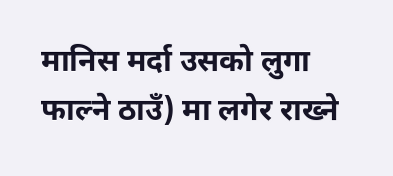मानिस मर्दा उसको लुगा फाल्ने ठाउँ) मा लगेर राख्ने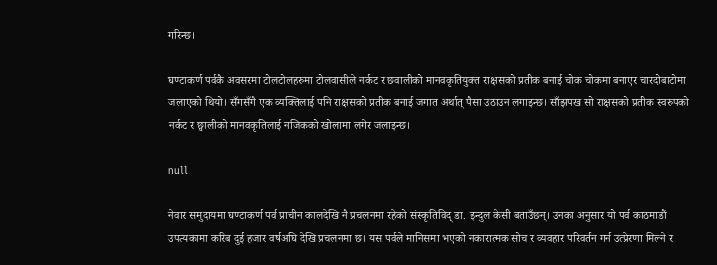गरिन्छ।

घण्टाकर्ण पर्वकै अवसरमा टोलटोलहरुमा टोलवासीले नर्कट र छवालीको मानवकृतियुक्त राक्षसको प्रतीक बनाई चोक चोकमा बनाएर चारदोबाटोमा जलाएको थियो। सँगसँगै एक व्यक्तिलाई पनि राक्षसको प्रतीक बनाई जगात अर्थात् पैसा उठाउन लगाइन्छ। साँझपख सो राक्षसको प्रतीक स्वरुपको नर्कट र छ्वालीको मानवकृतिलाई नजिकको खोलामा लगेर जलाइन्छ।

null

नेवार समुदायमा घण्टाकर्ण पर्व प्राचीन कालदेखि नै प्रचलनमा रहेको संस्कृतिविद् डा. इन्दुल केसी बताउँछन्। उनका अनुसार यो पर्व काठमाडौं उपत्यकामा करिब दुई हजार वर्षअघि देखि प्रचलनमा छ। यस पर्वले मानिसमा भएको नकारात्मक सोच र व्यवहार परिवर्तन गर्न उत्प्रेरणा मिल्ने र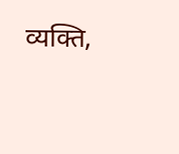व्यक्ति,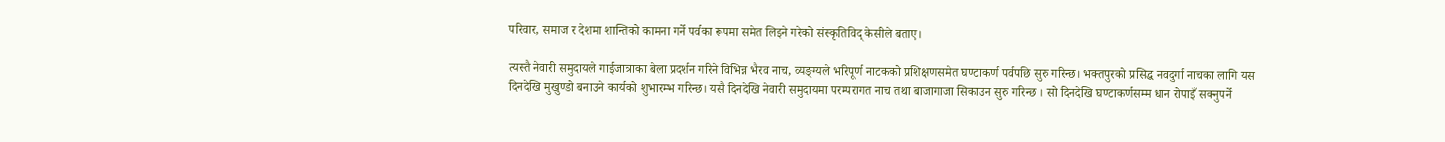परिवार, समाज र देशमा शान्तिको कामना गर्ने पर्वका रूपमा समेत लिइने गरेको संस्कृतिविद् केसीले बताए।

त्यस्तै नेवारी समुदायले गाईजात्राका बेला प्रदर्शन गरिने विभिन्न भैरव नाच, व्यङ्ग्यले भरिपूर्ण नाटकको प्रशिक्षणसमेत घण्टाकर्ण पर्वपछि सुरु गरिन्छ। भक्तपुरको प्रसिद्ध नवदुर्गा नाचका लागि यस दिनदेखि मुखुण्डो बनाउने कार्यको शुभारम्भ गरिन्छ। यसै दिनदेखि नेवारी समुदायमा परम्परागत नाच तथा बाजागाजा सिकाउन सुरु गरिन्छ । सो दिनदेखि घण्टाकर्णसम्म धान रोपाइँ सक्नुपर्ने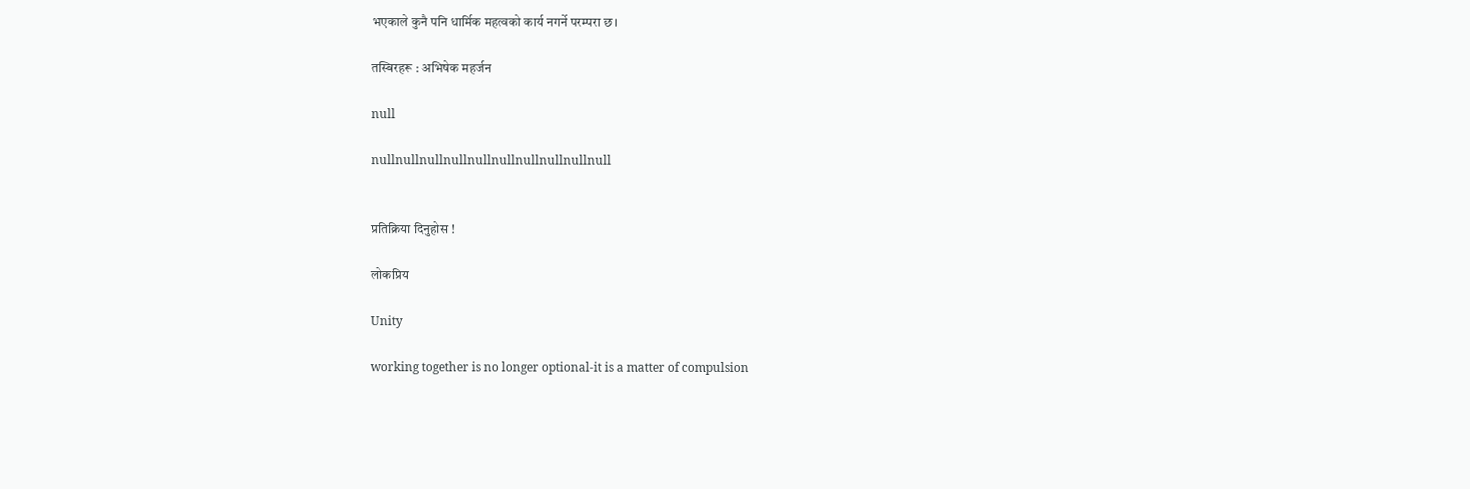भएकाले कुनै पनि धार्मिक महत्वको कार्य नगर्ने परम्परा छ।

तस्बिरहरू : अभिषेक महर्जन

null

nullnullnullnullnullnullnullnullnullnull


प्रतिक्रिया दिनुहोस !

लोकप्रिय

Unity

working together is no longer optional-it is a matter of compulsion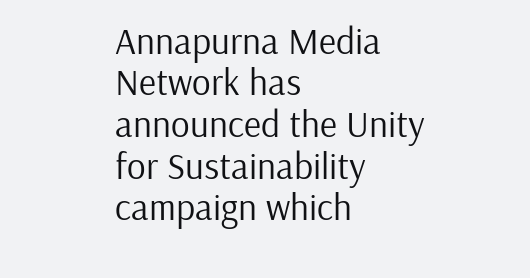Annapurna Media Network has announced the Unity for Sustainability campaign which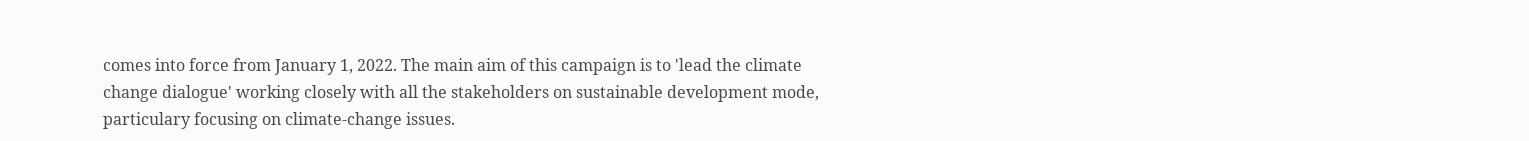comes into force from January 1, 2022. The main aim of this campaign is to 'lead the climate change dialogue' working closely with all the stakeholders on sustainable development mode, particulary focusing on climate-change issues.